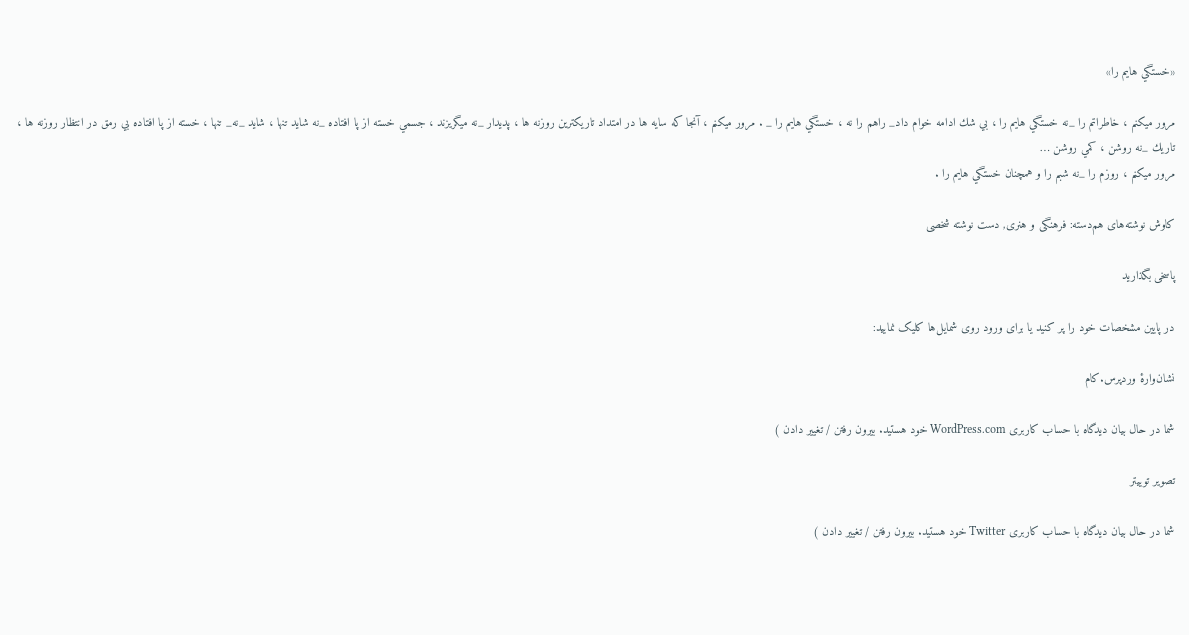«خستگي هايم را»

مرور ميكنم ، خاطراتم را _نه خستگي هايم را ، بي شك ادامه خوام داد_ راهم را نه ، خستگي هايم را _ . مرور ميكنم ، آنجا كه سايه ها در امتداد تاريكترين روزنه ها ،‌ پديدار _نه ميگريزند ، جسمي خسته از پا افتاده _نه شايد تنها ، شايد _نه_ تنها ، خسته از پا افتاده بي رمق در انتظار روزنه ها ، تاريك _نه روشن ، كمي روشن …
مرور ميكنم ، روزم را _نه شبم را و همچنان خستگي هايم را .

کاوش نوشته‌های هم‌دسته: فرهنگی و هنری, دست نوشته شخصی

پاسخی بگذارید

در پایین مشخصات خود را پر کنید یا برای ورود روی شمایل‌ها کلیک نمایید:

نشان‌وارهٔ وردپرس.کام

شما در حال بیان دیدگاه با حساب کاربری WordPress.com خود هستید. بیرون رفتن / تغییر دادن )

تصویر توییتر

شما در حال بیان دیدگاه با حساب کاربری Twitter خود هستید. بیرون رفتن / تغییر دادن )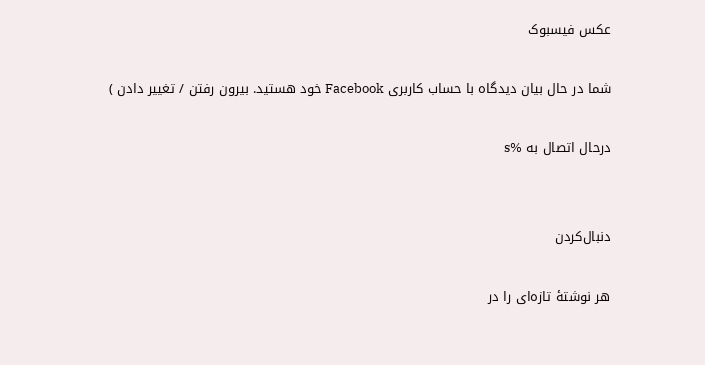عکس فیسبوک

شما در حال بیان دیدگاه با حساب کاربری Facebook خود هستید. بیرون رفتن / تغییر دادن )

درحال اتصال به %s


دنبال‌کردن

هر نوشتهٔ تازه‌ای را در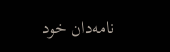نامه‌دان خود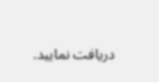دریافت نمایید.